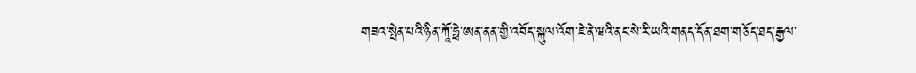གཟའ་སྤེན་པའི་ཉིན་ཀཱོ་ཧྥེ་ཨན་ནན་གྱི་འབོད་སྐུལ་འོག་ཇེ་ནེ་ཝའི་ནང་སེ་རི་ཡའི་གནད་དོན་ཐག་གཅོད་ཐད་རྒྱལ་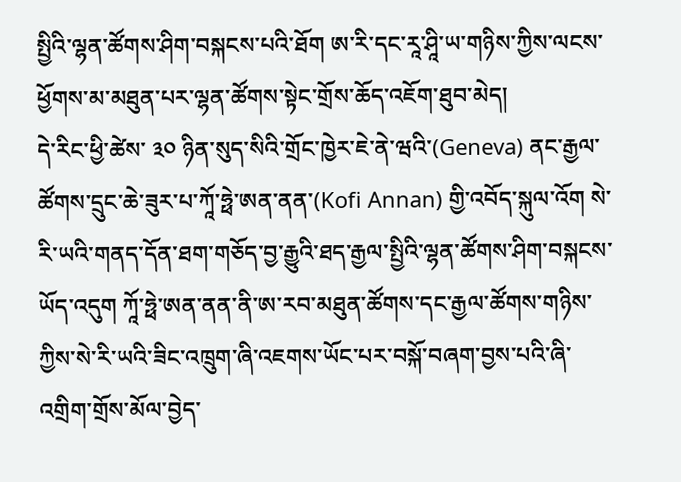སྤྱིའི་ལྷན་ཚོགས་ཤིག་བསྐངས་པའི་ཐོག ཨ་རི་དང་རཱ་ཤཱི་ཡ་གཉིས་ཀྱིས་ལངས་ཕྱོགས་མ་མཐུན་པར་ལྷན་ཚོགས་སྟེང་གྲོས་ཆོད་འཇོག་ཐུབ་མེད།
དེ་རིང་ཕྱི་ཚེས་ ༣༠ ཉིན་སུད་སིའི་གྲོང་ཁྱེར་ཇེ་ནེ་ཝའི་(Geneva) ནང་རྒྱལ་ཚོགས་དྲུང་ཆེ་ཟུར་པ་ཀཱོ་ཧྥེ་ཨན་ནན་(Kofi Annan) གྱི་འབོད་སྐུལ་འོག སེ་རི་ཡའི་གནད་དོན་ཐག་གཅོད་བྱ་རྒྱུའི་ཐད་རྒྱལ་སྤྱིའི་ལྷན་ཚོགས་ཤིག་བསྐངས་ཡོད་འདུག ཀཱོ་ཧྥེ་ཨན་ནན་ནི་ཨ་རབ་མཐུན་ཚོགས་དང་རྒྱལ་ཚོགས་གཉིས་ཀྱིས་སེ་རི་ཡའི་ཟིང་འཁྲུག་ཞི་འཇགས་ཡོང་པར་བསྐོ་བཞག་བྱས་པའི་ཞི་འགྲིག་གྲོས་མོལ་བྱེད་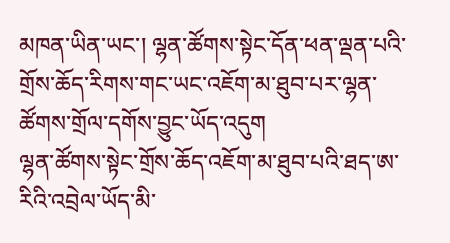མཁན་ཡིན་ཡང་། ལྷན་ཚོགས་སྟེང་དོན་ཕན་ལྡན་པའི་གྲོས་ཆོད་རིགས་གང་ཡང་འཇོག་མ་ཐུབ་པར་ལྷན་ཚོགས་གྲོལ་དགོས་བྱུང་ཡོད་འདུག
ལྷན་ཚོགས་སྟེང་གྲོས་ཆོད་འཇོག་མ་ཐུབ་པའི་ཐད་ཨ་རིའི་འབྲེལ་ཡོད་མི་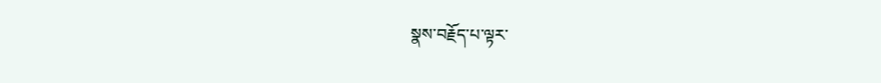སྣས་བརྗོད་པ་ལྟར་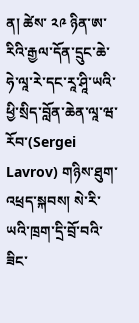ན། ཚེས་ ༢༩ ཉིན་ཨ་རིའི་རྒྱལ་དོན་དྲུང་ཆེ་ཧེ་ལཱ་རེ་དང་རཱ་ཤཱི་ཡའི་ཕྱི་སྲིད་བློན་ཆེན་ལཱ་ཝ་རོབ་(Sergei Lavrov) གཉིས་ཐུག་འཕྲད་སྐབས། སེ་རི་ཡའི་ཁྲག་དྲི་བྲོ་བའི་ཟིང་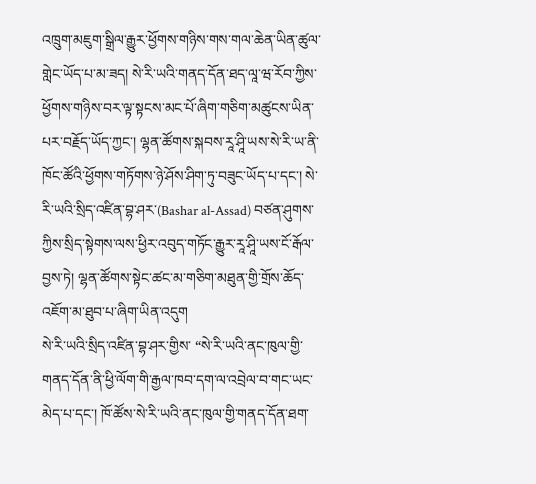འཁྲུག་མཇུག་སྒྲིལ་རྒྱུར་ཕྱོགས་གཉིས་གས་གལ་ཆེན་ཡིན་ཚུལ་གླེང་ཡོད་པ་མ་ཟད། སེ་རི་ཡའི་གནད་དོན་ཐད་ལཱ་ཝ་རོབ་ཀྱིས་ཕྱོགས་གཉིས་བར་ལྟ་སྟངས་མང་པོ་ཞིག་གཅིག་མཚུངས་ཡིན་པར་བརྗོད་ཡོད་ཀྱང་། ལྷན་ཚོགས་སྐབས་རཱ་ཤཱི་ཡས་སེ་རི་ཡ་ནི་ཁོང་ཚོའི་ཕྱོགས་གཏོགས་ཉེ་ཤོས་ཤིག་ཏུ་བཟུང་ཡོད་པ་དང་། སེ་རི་ཡའི་སྲིད་འཛིན་བྷ་ཤར་(Bashar al-Assad) བཙན་ཤུགས་ཀྱིས་སྲིད་སྟེགས་ལས་ཕྱིར་འབུད་གཏོང་རྒྱུར་རཱ་ཤཱི་ཡས་ངོ་རྒོལ་བྱས་ཏེ། ལྷན་ཚོགས་སྟེང་ཚང་མ་གཅིག་མཐུན་གྱི་གྲོས་ཆོད་འཇོག་མ་ཐུབ་པ་ཞིག་ཡིན་འདུག
སེ་རི་ཡའི་སྲིད་འཛིན་བྷ་ཤར་གྱིས་ “སེ་རི་ཡའི་ནང་ཁུལ་གྱི་གནད་དོན་ནི་ཕྱི་ལོག་གི་རྒྱལ་ཁབ་དག་ལ་འབྲེལ་བ་གང་ཡང་མེད་པ་དང་། ཁོ་ཚོས་སེ་རི་ཡའི་ནང་ཁུལ་གྱི་གནད་དོན་ཐག་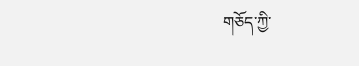གཅོད་ཀྱི་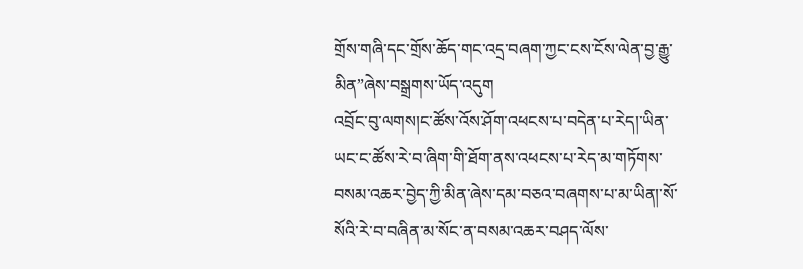གྲོས་གཞི་དང་གྲོས་ཆོད་གང་འདྲ་བཞག་ཀྱང་ངས་ངོས་ལེན་བྱ་རྒྱུ་མིན”ཞེས་བསྒྲགས་ཡོད་འདུག
འབྲོང་བུ་ལགས།ང་ཚོས་འོས་ཤོག་འཕངས་པ་བདེན་པ་རེད།་ཡིན་ཡང་ང་ཚོས་རེ་བ་ཞིག་གི་ཐོག་ནས་འཕངས་པ་རེད་མ་གཏོགས་བསམ་འཆར་བྱེད་ཀྱི་མིན་ཞེས་དམ་བཅའ་བཞགས་པ་མ་ཡིན།་སོ་སོའི་རེ་བ་བཞིན་མ་སོང་ན་བསམ་འཆར་བཤད་ལོས་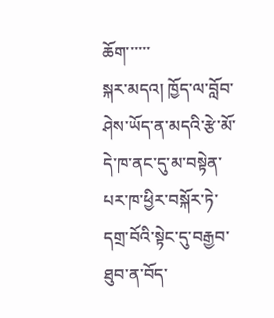ཆོག་་་་་་
སྐར་མདའ། ཁྱོད་ལ་བློབ་ཤེས་ཡོད་ན་མདའི་རྩེ་མོ་དེ་ཁ་ནང་དུ་མ་བསྟེན་པར་ཁ་ཕྱིར་བསྐོར་ཏེ་དགྲ་བོའི་སྟེང་དུ་བརྒྱབ་ཐུབ་ན་བོད་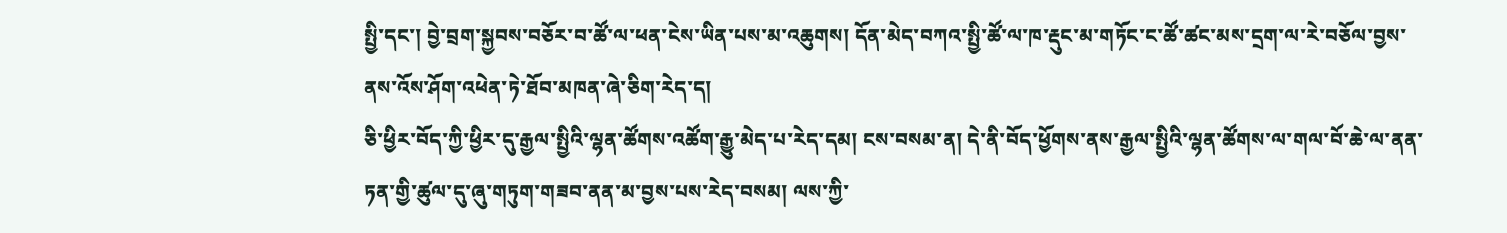སྤྱི་དང་། བྱེ་བྲག་སྐྱབས་བཅོར་བ་ཚོ་ལ་ཕན་ངེས་ཡིན་པས་མ་འཆུགས། དོན་མེད་བཀའ་སྤྱི་ཚོ་ལ་ཁ་རྡུང་མ་གཏོང་ང་ཚོ་ཚང་མས་དྲག་ལ་རེ་བཅོལ་བྱས་ནས་འོས་ཤོག་འཕེན་ཏེ་ཐོབ་མཁན་ཞེ་ཅིག་རེད་ད།
ཅི་ཕྱིར་བོད་ཀྱི་ཕྱིར་དུ་རྒྱལ་སྤྱིའི་ལྷན་ཚོགས་འཚོག་རྒྱུ་མེད་པ་རེད་དམ། ངས་བསམ་ན། དེ་ནི་བོད་ཕྱོགས་ནས་རྒྱལ་སྤྱིའི་ལྷན་ཚོགས་ལ་གལ་བོ་ཆེ་ལ་ནན་ཏན་གྱི་ཚུལ་དུ་ཞུ་གཏུག་གཟབ་ནན་མ་བྱས་པས་རེད་བསམ། ལས་ཀྱི་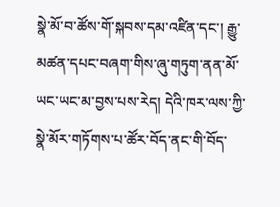སྣེ་མོ་བ་ཚོས་གོ་སྐབས་དམ་འཛིན་དང་། རྒྱུ་མཚན་དཔང་བཞག་གིས་ཞུ་གཏུག་ནན་མོ་ཡང་ཡང་མ་བྱས་པས་རེད། དེའི་ཁར་ལས་ཀྱི་སྣེ་མོར་གཏོགས་པ་ཚོར་བོད་ནང་གི་བོད་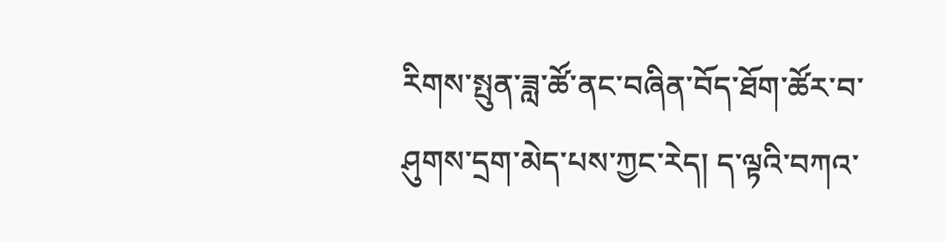རིགས་སྤུན་ཟླ་ཚོ་ནང་བཞིན་བོད་ཐོག་ཚོར་བ་ཤུགས་དྲག་མེད་པས་ཀྱང་རེད། ད་ལྟའི་བཀའ་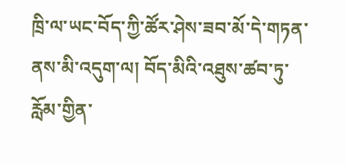ཁྲི་ལ་ཡང་བོད་ཀྱི་ཚོར་ཤེས་ཟབ་མོ་དེ་གཏན་ནས་མི་འདུག་ལ། བོད་མིའི་འཐུས་ཚབ་ཏུ་རློམ་གྱིན་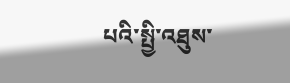པའི་སྤྱི་འཐུས་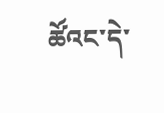ཚོའང་དེ་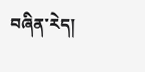བཞིན་རེད།